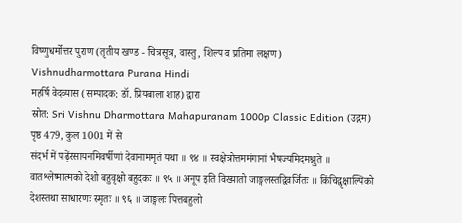विष्णुधर्मोत्तर पुराण (तृतीय खण्ड - चित्रसूत्र, वास्तु, शिल्प व प्रतिमा लक्षण)
Vishnudharmottara Purana Hindi
महर्षि वेदव्यास (सम्पादक: डॉ. प्रियबाला शाह) द्वारा
स्रोत: Sri Vishnu Dharmottara Mahapuranam 1000p Classic Edition (उद्गम)
पृष्ठ 479, कुल 1001 में से
संदर्भ में पढ़ेंरसायनमिवर्षीणां देवानाममृतं यथा ॥ ९४ ॥ स्वक्षेत्रोत्तममंगानां भैषज्यमिदमश्नुते ॥ वातश्लेष्मात्मको देशो बहुवृक्षो बहुदकः ॥ ९५ ॥ अनूप इति विख्यातो जाङ्गलस्तद्विवर्जितः ॥ किंचिद्वृक्षाल्पिको देशस्तथा साधारणः स्मृतः ॥ ९६ ॥ जाङ्गलः पित्तबहुलो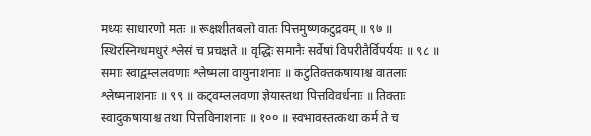मध्यः साधारणो मतः ॥ रूक्षशीतबलो वातः पित्तमुष्णकटुद्रवम् ॥ ९७ ॥ स्थिरस्निग्धमधुरं श्लेसं च प्रचक्षते ॥ वृद्धिः समानैः सर्वेषां विपरीतैर्विपर्ययः ॥ ९८ ॥ समाः स्वाद्वम्ललवणाः श्लेष्मला वायुनाशनाः ॥ कटुतिक्तकषायाश्च वातलाः श्लेष्मनाशनाः ॥ ९९ ॥ कट्वम्ललवणा ज्ञेयास्तथा पित्तविवर्धनाः ॥ तिक्ताः स्वादुकषायाश्च तथा पित्तविनाशनाः ॥ १०० ॥ स्वभावस्तत्कथा कर्म ते च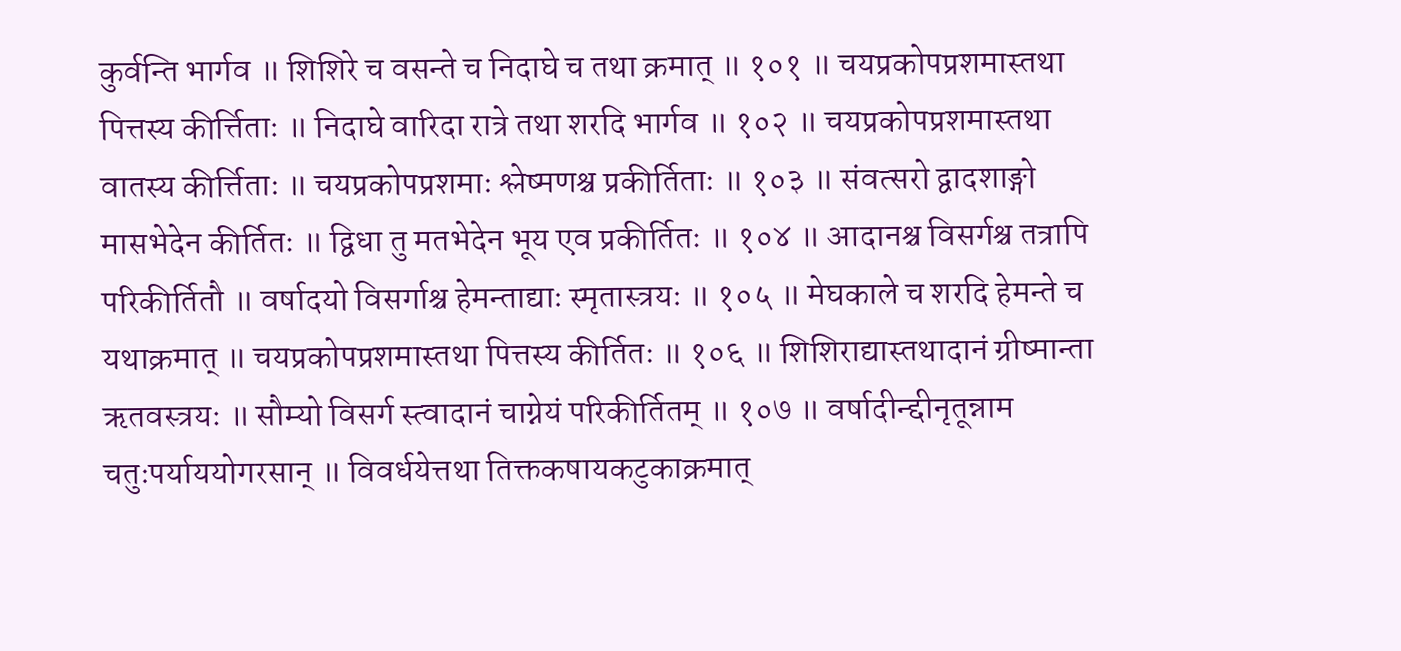कुर्वन्ति भार्गव ॥ शिशिरे च वसन्ते च निदाघे च तथा क्रमात् ॥ १०१ ॥ चयप्रकोपप्रशमास्तथा पित्तस्य कीर्त्तिताः ॥ निदाघे वारिदा रात्रे तथा शरदि भार्गव ॥ १०२ ॥ चयप्रकोपप्रशमास्तथा वातस्य कीर्त्तिताः ॥ चयप्रकोपप्रशमाः श्लेष्मणश्च प्रकीर्तिताः ॥ १०३ ॥ संवत्सरो द्वादशाङ्गो मासभेदेन कीर्तितः ॥ द्विधा तु मतभेदेन भूय एव प्रकीर्तितः ॥ १०४ ॥ आदानश्च विसर्गश्च तत्रापि परिकीर्तितौ ॥ वर्षादयो विसर्गाश्च हेमन्ताद्याः स्मृतास्त्रयः ॥ १०५ ॥ मेघकाले च शरदि हेमन्ते च यथाक्रमात् ॥ चयप्रकोपप्रशमास्तथा पित्तस्य कीर्तितः ॥ १०६ ॥ शिशिराद्यास्तथादानं ग्रीष्मान्ता ऋतवस्त्रयः ॥ सौम्यो विसर्ग स्त्वादानं चाग्नेयं परिकीर्तितम् ॥ १०७ ॥ वर्षादीन्द्दीनृतून्नाम चतुःपर्याययोगरसान् ॥ विवर्धयेत्तथा तिक्तकषायकटुकाक्रमात्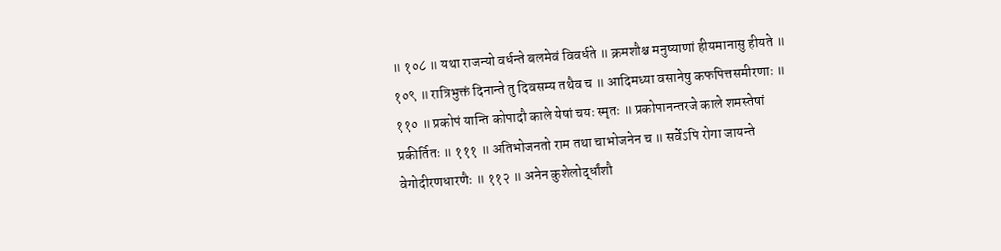॥ १०८ ॥ यथा राजन्यो वर्धन्ते बलमेवं विवर्धते ॥ क्रमशौश्च मनुष्याणां हीयमानासु हीयते ॥ १०९ ॥ रात्रिभुक्तं दिनान्ते तु दिवसम्य तथैव च ॥ आदिमध्या वसानेषु कफपित्तसमीरणाः ॥ ११० ॥ प्रकोपं यान्ति कोपादौ काले येषां चयः स्मृतः ॥ प्रकोपानन्तरजे काले शमस्तेषां प्रकीर्तितः ॥ १११ ॥ अतिभोजनतो राम तथा चाभोजनेन च ॥ सर्वेऽपि रोगा जायन्ते वेगोदीरणधारणैः ॥ ११२ ॥ अनेन कुशेलोर्द्धांशौ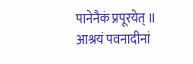पानेनैकं प्रपूरयेत् ॥ आश्रयं पवनादीनां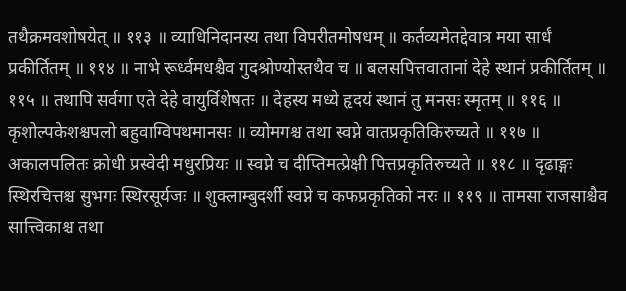तथैक्रमवशोषयेत् ॥ ११३ ॥ व्याधिनिदानस्य तथा विपरीतमोषधम् ॥ कर्तव्यमेतद्देवात्र मया सार्धं प्रकीर्तितम् ॥ ११४ ॥ नाभे रूर्ध्वमधश्चैव गुदश्रोण्योस्तथैव च ॥ बलसपित्तवातानां देहे स्थानं प्रकीर्तितम् ॥ ११५ ॥ तथापि सर्वगा एते देहे वायुर्विशेषतः ॥ देहस्य मध्ये हृदयं स्थानं तु मनसः स्मृतम् ॥ ११६ ॥ कृशोल्पकेशश्चपलो बहुवाग्विपथमानसः ॥ व्योमगश्च तथा स्वप्ने वातप्रकृतिकिरुच्यते ॥ ११७ ॥ अकालपलितः क्रोधी प्रस्वेदी मधुरप्रियः ॥ स्वप्ने च दीप्तिमत्प्रेक्षी पित्तप्रकृतिरुच्यते ॥ ११८ ॥ दृढाङ्गः स्थिरचित्तश्च सुभगः स्थिरसूर्यजः ॥ शुक्लाम्बुदर्शी स्वप्ने च कफप्रकृतिको नरः ॥ ११९ ॥ तामसा राजसाश्चैव सात्त्विकाश्च तथा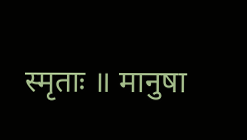स्मृताः ॥ मानुषा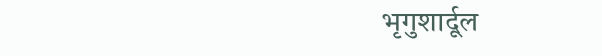भृगुशार्दूल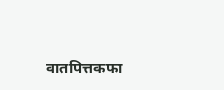वातपित्तकफा